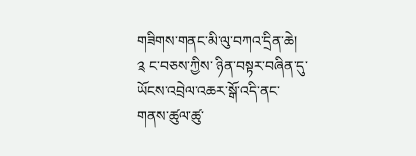གཟིགས་གནང་མི་ལུ་བཀའ་དྲིན་ཆེ།
༉ ང་བཅས་ཀྱིས་ ཉིན་བསྟར་བཞིན་དུ་
ཡོངས་འབྲེལ་འཆར་སྒོ་འདི་ནང་
གནས་ཚུལ་ཚུ་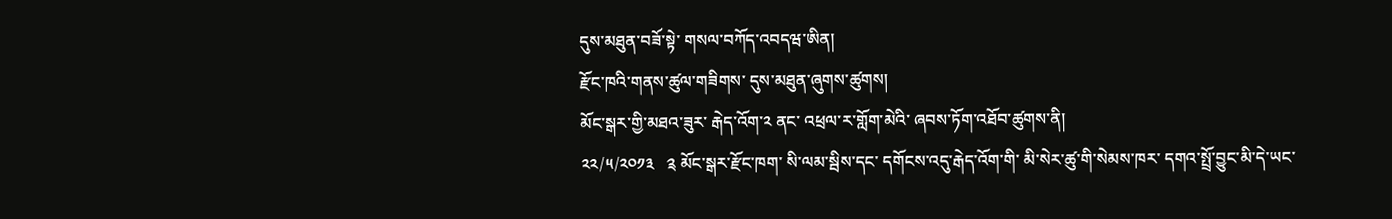དུས་མཐུན་བཟོ་སྟེ་ གསལ་བཀོད་འབདཝ་ཨིན།
རྫོང་ཁའི་གནས་ཚུལ་གཟིགས་ དུས་མཐུན་ཞུགས་ཚུགས།
མོང་སྒར་གྱི་མཐའ་ཟུར་ རྒེད་འོག་༢ ནང་ འཕྲལ་ར་གློག་མེའི་ ཞབས་ཏོག་འཐོབ་ཚུགས་ནི།
༢༢/༥/༢༠༡༣   ༉ མོང་སྒར་རྫོང་ཁག་ སི་ལམ་སྦིས་དང་ དགོངས་འདུ་རྒེད་འོག་གི་ མི་སེར་ཚུ་གི་སེམས་ཁར་ དགའ་སྤྲོ་བྱུང་མི་དེ་ཡང་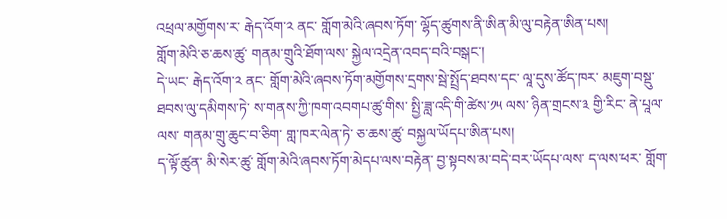འཕྲལ་མགྱོགས་ར་ རྒེད་འོག་༢ ནང་ གློག་མེའི་ཞབས་ཏོག་ ལྷོད་ཚུགས་ནི་ཨིན་མི་ལུ་བརྟེན་ཨིན་པས།
གློག་མེའི་ཅ་ཆས་ཚུ་ གནམ་གྲུའི་ཐོག་ལས་ སྐྱེལ་འདྲེན་འབད་བའི་བསྒང་།
དེ་ཡང་ རྒེད་འོག་༢ ནང་ གློག་མེའི་ཞབས་ཏོག་མགྱོགས་དྲགས་སྦེ་སྤྲོད་ཐབས་དང་ ལཱ་དུས་ཚོད་ཁར་ མཇུག་བསྡུ་ཐབས་ལུ་དམིགས་ཏེ་ ས་གནས་ཀྱི་ཁག་འབགཔ་ཚུ་གིས་ སྤྱི་ཟླ་འདི་གི་ཚེས་༡༥ ལས་ ཉིན་གྲངས་༣ གྱི་རིང་ ནེ་པཱལ་ལས་ གནམ་གྲུ་ཆུང་བ་ཅིག་ གླ་ཁར་ལེན་ཏེ་ ཅ་ཆས་ཚུ་ བསྐྱལ་ཡོདཔ་ཨིན་པས།
ད་ལྟོ་ཚུན་ མི་སེར་ཚུ་ གློག་མེའི་ཞབས་ཏོག་མེདཔ་ལས་བརྟེན་ བྱ་སྟབས་མ་བདེ་བར་ཡོདཔ་ལས་ ད་ལས་ཕར་ གློག་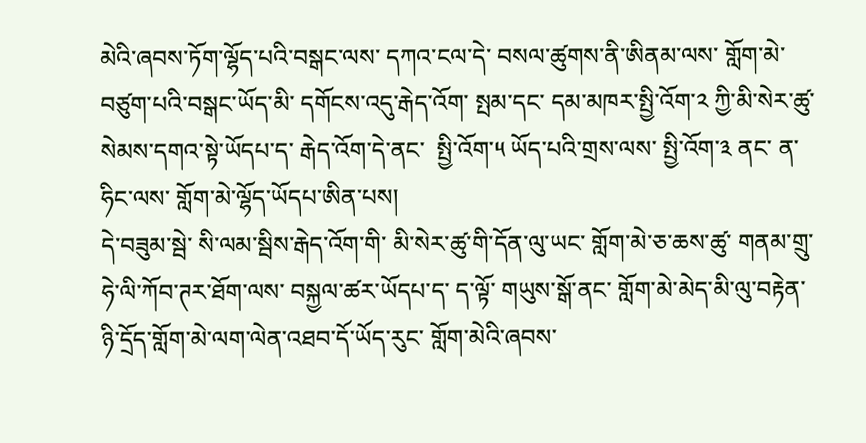མེའི་ཞབས་ཏོག་ལྷོད་པའི་བསྒང་ལས་ དཀའ་ངལ་དེ་ བསལ་ཚུགས་ནི་ཨིནམ་ལས་ གློག་མེ་བཙུག་པའི་བསྒང་ཡོད་མི་ དགོངས་འདུ་རྒེད་འོག་ སྤམ་དང་ དམ་མཁར་སྤྱི་འོག་༢ ཀྱི་མི་སེར་ཚུ་ སེམས་དགའ་སྟེ་ཡོདཔ་ད་ རྒེད་འོག་དེ་ནང་  སྤྱི་འོག་༥ ཡོད་པའི་གྲས་ལས་ སྤྱི་འོག་༣ ནང་ ན་ཧིང་ལས་ གློག་མེ་ལྷོད་ཡོདཔ་ཨིན་པས།
དེ་བཟུམ་སྦེ་ སི་ལམ་སྦིས་རྒེད་འོག་གི་ མི་སེར་ཚུ་གི་དོན་ལུ་ཡང་ གློག་མེ་ཅ་ཆས་ཚུ་ གནམ་གྲུ་ཧེ་ལི་ཀོབ་ཊར་ཐོག་ལས་ བསྐྱལ་ཚར་ཡོདཔ་ད་ ད་ལྟོ་ གཡུས་སྒོ་ནང་ གློག་མེ་མེད་མི་ལུ་བརྟེན་ ཉི་དྲོད་གློག་མེ་ལག་ལེན་འཐབ་དོ་ཡོད་རུང་ གློག་མེའི་ཞབས་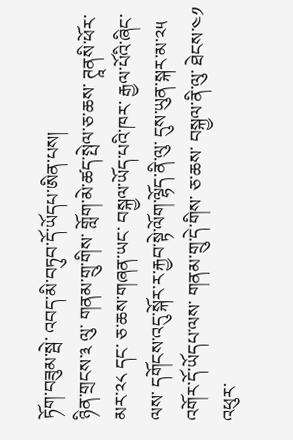ཏོག་བཟུམ་སྦེ་ འབད་མི་བཏུབ་དོ་ཡོདཔ་ཨིན་པས།
ཉིན་གྲངས་༣ ལུ་ གནམ་གྲུ་གིས་ གློག་མེ་ཚད་སྤེལ་ཅ་ཆས་ ཊཱནསི་ཕོར་མར་༢༨ དང་ ཅ་ཆས་གཞན་ཡང་ བསྐྱལ་ཡོད་པའི་ཁར་ རྒྱལ་པོའི་ཞིང་ལས་ དགོངས་འདུ་སྐོར་ར་རྐྱབ་སྟེ་ལོག་ལྷོད་ནི་ལུ་ དུས་ཡུན་སྐར་མ་༢༥ འགོར་དོ་ཡོདཔ་ལས་ གནམ་གྲུ་དེ་གིས་ ཅ་ཆས་ བསྐྱལ་ནི་ལུ་ ཐེངས་༤༡ འཕུར་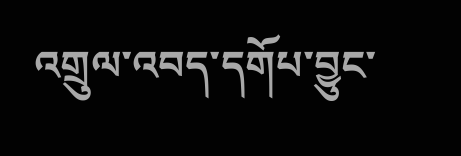འགྲུལ་འབད་དགོཔ་བྱུང་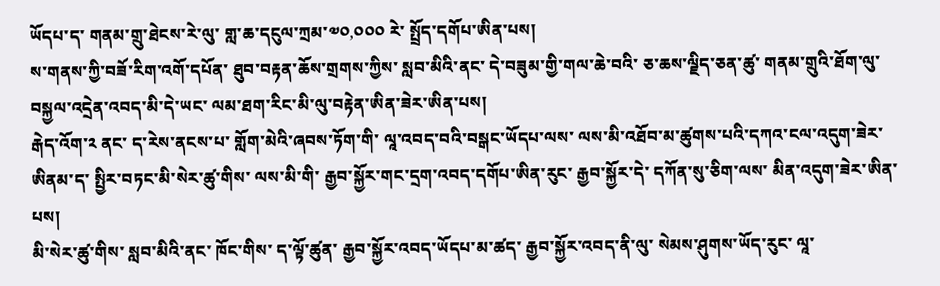ཡོདཔ་ད་ གནམ་གྲུ་ཐེངས་རེ་ལུ་ གླ་ཆ་དངུལ་ཀྲམ་༧༠,༠༠༠ རེ་ སྤྲོད་དགོཔ་ཨིན་པས།
ས་གནས་ཀྱི་བཟོ་རིག་འགོ་དཔོན་ ཐུབ་བརྟན་ཆོས་གྲགས་ཀྱིས་ སླབ་མིའི་ནང་ དེ་བཟུམ་གྱི་གལ་ཆེ་བའི་ ཅ་ཆས་ལྗིད་ཅན་ཚུ་ གནམ་གྲུའི་ཐོག་ལུ་ བསྐྱལ་འདྲེན་འབད་མི་དེ་ཡང་ ལམ་ཐག་རིང་མི་ལུ་བརྟེན་ཨིན་ཟེར་ཨིན་པས།
རྒེད་འོག་༢ ནང་ ད་རེས་ནངས་པ་ གློག་མེའི་ཞབས་ཏོག་གི་ ལཱ་འབད་བའི་བསྒང་ཡོདཔ་ལས་ ལས་མི་འཐོབ་མ་ཚུགས་པའི་དཀའ་ངལ་འདུག་ཟེར་ཨིནམ་ད་ སྤྱིར་བཏང་མི་སེར་ཚུ་གིས་ ལས་མི་གི་ རྒྱབ་སྐྱོར་གང་དྲག་འབད་དགོཔ་ཨིན་རུང་ རྒྱབ་སྐྱོར་དེ་ དཀོན་སུ་ཅིག་ལས་ མིན་འདུག་ཟེར་ཨིན་པས།
མི་སེར་ཚུ་གིས་ སླབ་མིའི་ནང་ ཁོང་གིས་ ད་ལྟོ་ཚུན་ རྒྱབ་སྐྱོར་འབད་ཡོདཔ་མ་ཚད་ རྒྱབ་སྐྱོར་འབད་ནི་ལུ་ སེམས་ཤུགས་ཡོད་རུང་ ལཱ་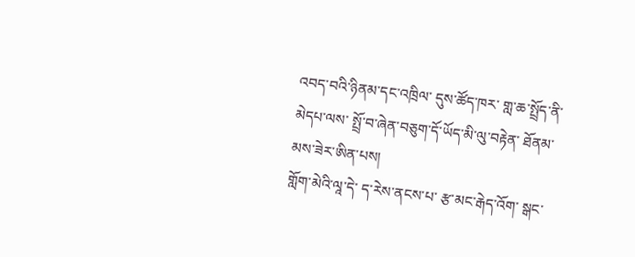འབད་བའི་ཉིནམ་དང་འཁྲིལ་ དུས་ཚོད་ཁར་ གླ་ཆ་སྤྲོད་ནི་མེདཔ་ལས་ སྤྲོ་བ་ཞེན་བཅུག་དོ་ཡོད་མི་ལུ་བརྟེན་ ཐོནམ་མས་ཟེར་ཨིན་པས།
གློག་མེའི་ལཱ་དེ་ ད་རེས་ནངས་པ་ རྩ་མང་རྒེད་འོག་ སྒང་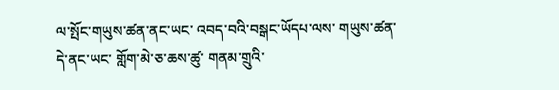ལ་སྤོང་གཡུས་ཚན་ནང་ཡང་ འབད་བའི་བསྒང་ཡོདཔ་ལས་ གཡུས་ཚན་དེ་ནང་ཡང་ གློག་མེ་ཅ་ཆས་ཚུ་ གནམ་གྲུའི་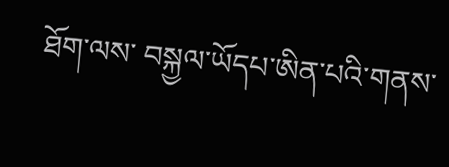ཐོག་ལས་ བསྐྱལ་ཡོདཔ་ཨིན་པའི་གནས་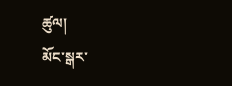ཚུལ།
མོང་སྒར་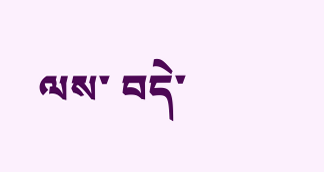ལས་ བདེ་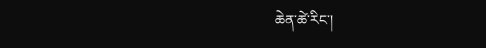ཆེན་ཚེ་རིང་།